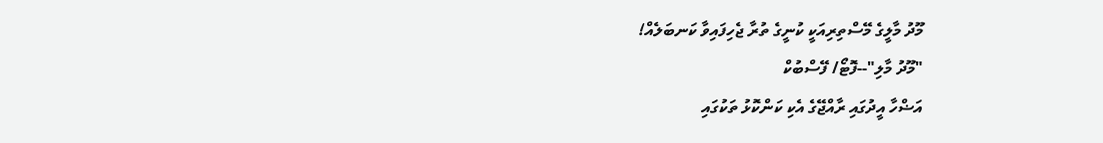މޫދު މާލީގެ މޭސްތިރިއަކީ ކުނީގެ ތުރާ ޖެހިފައިވާ ކަނބަލެއް!
"މޫދު މާލި"--ފޮޓޯ/ ފޭސްބުކް
އަޟްހާ އީދުގައި ރާއްޖޭގެ އެކި ކަންކޮޅު ތަކުގައި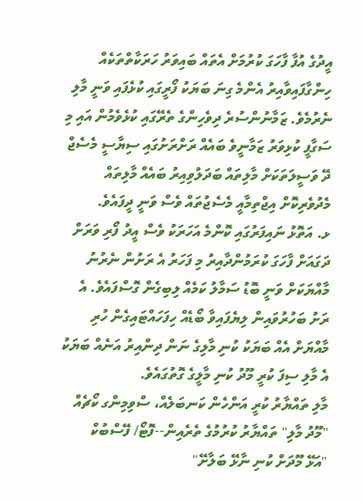އީދުގެ އުފާ ފާހަގަ ކުރުމަށް އެތައް ބައިވަރު ހަރަކާތްތަކެއް ހިންގާފައިވާއިރު އެންމެ ގިނަ ބަޔަކު ފޯރީގައި ކުޅެފައި ވަނީ މާލި ނެރުމެވެ. ޒަމާނުންސުރެ ދިވެހިންގެ ތެރޭގައި ކުޅެވެމުން އައި މި ސަގާފީ ކުޅިވަރު ޒަމާނީވެ ބައެއް ރަށްރަށުގައި ސިޔާސީ މެސެޖް ދޭ ވަސީލަތަކަށް މާލިތައް ބަދަލުވިއިރު ބައެއް މާލިތައް މެދުވެރިކޮށް އިޖްތިމާއީ މެސެޖުތައް ވެސް ވަނީ ދީފައެވެ.
ޅ. އަތޮޅު ނައިފަރުގައި ކޮންމެ އަހަރަކު ވެސް އީދު ފޯރި ވަރަށް ދަގައަށް ފާހަގަ ކުރަމުންދާއިރު މި ފަހަރު އެ ރަށުން ނެރުނު މާއްޔަކަށް ވަނީ ބޮޑު ސަމާލު ކަމެއް ލިބިގެން ގޮސްފައެވެ. އެ ރަށު ބަހުރުވައިން ލިޔެފައިވާ ބޯޑެއް ހިފަހައްޓައިގެން ހުރި މާއްޔަށް އެއް ބަޔަކު ކުނި މާލިގެ ނަން ދިންއިރު އަނެއް ބަޔަކު އެ މާލި ސިފަ ކުރީ މޫދު ކުނި މާލީގެ ގޮތުގައެވެ.
މާލި ތައްޔާރު ކުރީ އަންހެން ކަނބަލެއް، ސްވިމިންގ ކޯޗެއް
"މޫދު މާލި" ތައްޔާރު ކުރުމުގެ ތެރެއިން--ފޮޓޯ/ ފޭސްބުކް
"އަޅޭ މޫދަށް ކުނި ނާޅޭ ބަލާށޭ"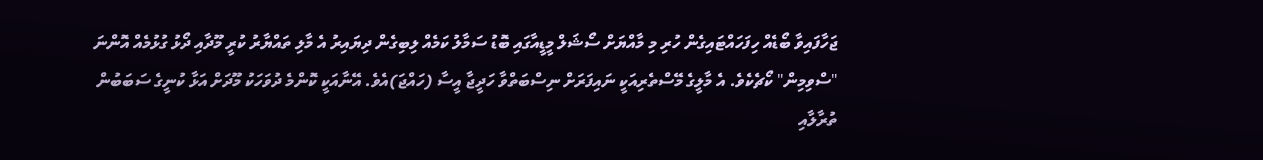ޖަހާފައިވާ ބޯޑެއް ހިފަހައްޓައިގެން ހުރި މި މާއްޔަށް ސޯޝަލް މީޑީއާގައި ބޮޑު ސަމާލު ކަމެއް ލިބިގެން ދިޔައިރު އެ މާލި ތައްޔާރު ކުރީ މޫދާއި ދޯޅު ގުޅުމެއް އޮންނަ "ސްވިމިން" ކޯޗެކެވެ. އެ މާލީގެ މޭސްތެރިއަކީ ނައިފަރަށް ނިސްބަތްވާ ހަދީޖާ އީސާ (ހައްޖަ)އެވެ. އޭނާއަކީ ކޮންމެ ދުވަހަކު މޫދަށް އަޅާ ކުނީގެ ސަބަބުން ތުރާލާއި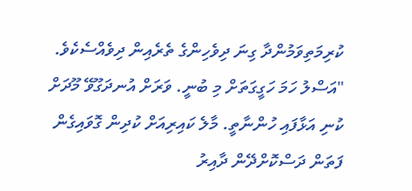ކުރިމަތިވަމުންދާ ގިނަ ދިވެހިންގެ ތެރެއިން ދިވެއްސެކެވެ.
"އަސްލު ހަމަ ހަގީގަތަށް މި ބުނީ. ވަރަށް އުނދަގޫވޭ މޫދަށް ކުނި އަޅާފައި ހުންނާތީ. މާލެ ކައިރިއަށް ކުދިން ގޮވައިގެން ފަތަން ދަސްކޮށްދޭން ދާއިރު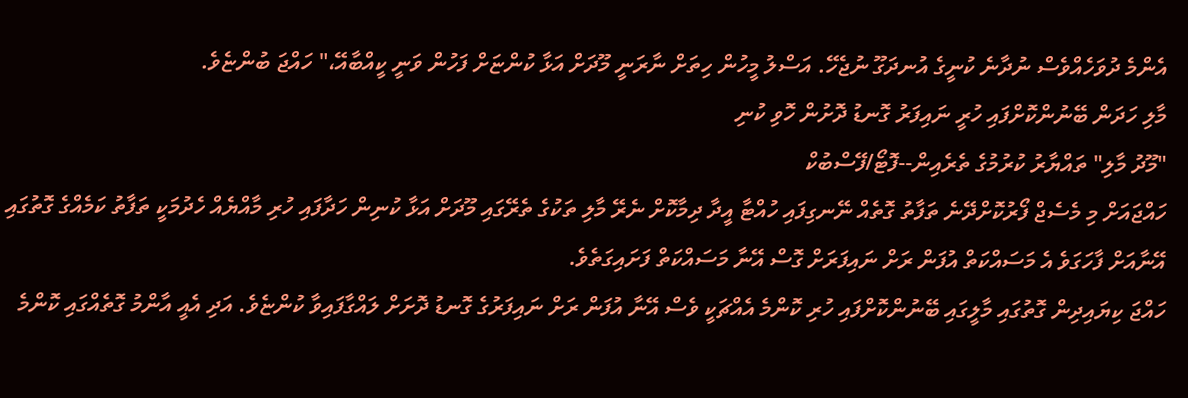އެންމެ ދުވަހެއްވެސް ނުދާނެ ކުނީގެ އުނދަގޫ ނުޖެހޭ. އަސްލު މީހުން ހިތަށް ނާރަނީ މޫދަށް އަޅާ ކުންޏަށް ފަހުން ވަނީ ކީއްބާއޭ،" ހައްޖަ ބުންޏެވެ.
މާލި ހަދަން ބޭނުންކޮށްފައި ހުރީ ނައިފަރު ގޮނޑު ދޮށުން ހޮވި ކުނި
"މޫދު މާލި" ތައްޔާރު ކުރުމުގެ ތެރެއިން--ފޮޓޯ/ފޭސްބުކް
ހައްޖައަށް މި މެސެޖް ފޯރުކޮށްދޭނެ ތަފާތު ގޮތެއް ނޭނގިފައި ހުއްޓާ އީދާ ދިމާކޮށް ނެރޭ މާލި ތަކުގެ ތެރޭގައި މޫދަށް އަޅާ ކުނިން ހަދާފައި ހުރި މާއްޔެއް ހެދުމަކީ ތަފާތު ކަމެއްގެ ގޮތުގައި އޭނާއަށް ފާހަގަވެ އެ މަސައްކަތް އުފަން ރަށް ނައިފަރަށް ގޮސް އޭނާ މަސައްކަތް ފަށައިގަތެވެ.
ހައްޖަ ކިޔައިދިން ގޮތުގައި މާލީގައި ބޭނުންކޮށްފައި ހުރި ކޮންމެ އެއްޗަކީ ވެސް އޭނާ އުފަން ރަށް ނައިފަރުގެ ގޮނޑު ދޮށަށް ލައްގާފައިވާ ކުންޏެވެ. އަދި އެއީ އާންމު ގޮތެއްގައި ކޮންމެ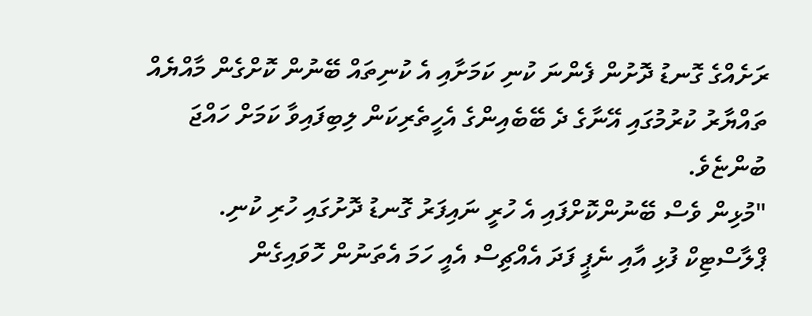ރަށެއްގެ ގޮނޑު ދޮށުން ފެންނަ ކުނި ކަމަށާއި އެ ކުނިތައް ބޭނުން ކޮށްގެން މާއްޔެއް ތައްޔާރު ކުރުމުގައި އޭނާގެ ދެ ބޭބެއިންގެ އެހީތެރިކަން ލިބިފައިވާ ކަމަށް ހައްޖަ ބުންޏެވެ.
"މުޅިން ވެސް ބޭނުންކޮށްފައި އެ ހުރީ ނައިފަރު ގޮނޑު ދޮށުގައި ހުރި ކުނި. ޕްލާސްޓިކް ފުޅި އާއި ނެޕީ ފަދަ އެއްޗިސް އެއީ ހަމަ އެތަނުން ހޮވައިގެން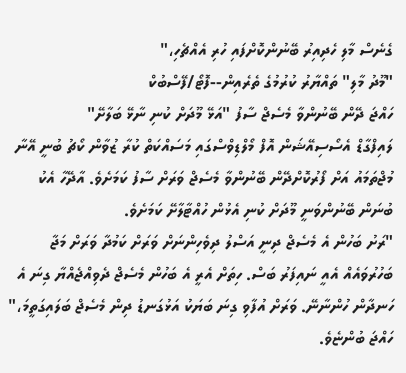ގެނެސް މާލި ހެދިއިރު ބޭނުންކޮށްފައި ހުރި އެއްޗެހި،"
"މޫދު މާލި" ތައްޔާރު ކުރުމުގެ ތެރެއިން--ފޮޓޯ/ފޭސްބުކް
ހައްޖަ ދޭން ބޭނުންވާ މެސެޖް ސާފު "އަޅޭ މޫދަށް ކުނި ނާޅޭ ބަލާށޭ"
ލައިފްގާޑް އެސޯސިއޭޝަން އޮފް މޯލްޑިވްސްގައި މަސައްކަތް ކުރާ ޒުވާން ކޯޗު ބުނީ އޭނާ މުޖްތަމައު އަށް ފޯރުކޮށްދޭން ބޭނުންވާ މެސެޖް ވަރަށް ސާފު ކަމަށެވެ. އާދޭހާ އެކު ބުނަން ބޭނުންވަނީ މޫދަށް ކުނި އެޅުން ހުއްޓާލާށޭ ކަމަށެވެ.
"ރަށު ބަހުން އެ މެސެޖް ދިނީ އަސްލު ދިވެހިންނަށް ވަރަށް ކަމުދާ ވަރަށް މަޖާ ބަހުރުވައެއް އެއީ ނައިފަރު ބަސް. ހިތަށް އެރީ އެ ބަހުން މެސެޖް ދެވިއްޖެއްޔާ ގިނަ އެ ހަނދާން ހުންނާނޭ. ވަރަށް އުފާވި ގިނަ ބަޔަކު އަޅުގަނޑު ދިން މެސެޖް ބަލައިގަތީމަ،" ހައްޖަ ބުންޏެވެ.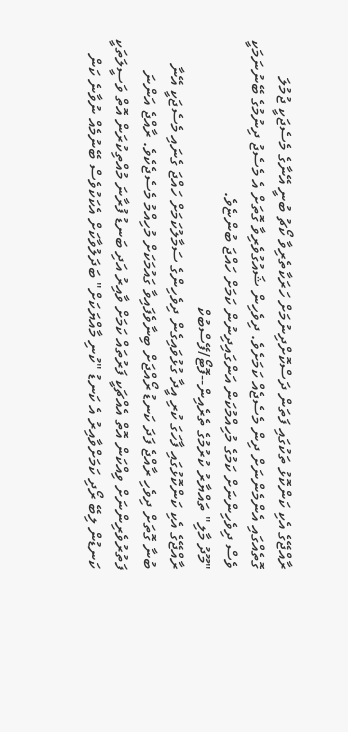ރާއްޖޭގެ އެކި ކަންކޮޅު ތަކުގައި ފަތަން ދަސްކޮށްދިނުމަށް ހަރަކާތެރިވާ ކޯޗު ބުނީ އޭނާގެ މެސެޖަކީ ޖުމުލަ ގޮތެއްގައި އެންމެންނަށް ދިން މެސެޖެއް ކަމަށެވެ. ދިވެހިން ޝައުގުވެރިވާ ގޮތަށް އެ މެސެޖު ދިނުމުގެ ބޭނުނަމަކީ ވެސް ދިވެހިންނަށް ކަމުގެ މުހިއްމުކަން އަންގައިދިނުން ކަމަށް ހައްޖަ ބުންޏެވެ.
"މޫދު މާލި" ތައްޔާރު ކުރުމުގެ ތެރެއިން--ފޮޓޯ/ފޭސްބުކް
ރާއްޖޭގެ އެކި ކަންކޮޅުގައި ފާހަގަ ކުރި އީދާ ގުޅުވައިގެން ދިވެހިންގެ ސަމާލުކަމަށް ހައްޖަ ގެނައި މެސެޖަކީ އޭނާ ބުނާ ގޮތަށް ދިވެހި ރާއްޖެ ފަދަ ކަނޑު ރޯއްޖަށް ބިނާވެފައިވާ ގައުމަކަށް މުހިއްމު މެސެޖެކެވެ. ރާއްޖެ އަންނަ ފަތުރުވެރިންނަށް ވިއްކަން އޮތް އެއްޗަކީ ފަރުތައް ކަމަށް ވާއިރު އަދި ބަނޑު ފުރާނަ މުއްތިކުރަން އޮތް ވަސީލަތަކީ ކަނޑުން ލިބޭ ރޯދި ކަމަށްވާއިރު އެ ކަނޑު "ކުނި މާއްޔަކަށް" ބަދަލުވާކަށް އެކަކުވެސް ބޭނުމެއް ނުވާނެ ކަން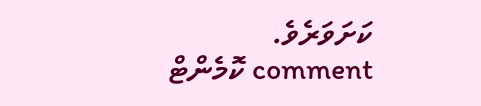ކަށަވަރެވެ.
comment ކޮމެންޓް